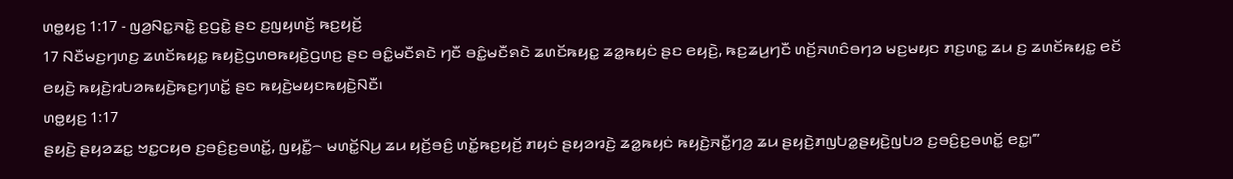ꤛꤥ꤭ꤟꤢ꤬ 1:17 - ꤜꤤ꤬ꤡꤢ꤭ꤏꤢꤧ꤭ ꤢ꤬ꤞꤢꤧ꤭ ꤔꤢ ꤢ꤬ꤜꤟꤛꤢꤩ꤬ ꤒꤢ꤬ꤟꤢꤩ꤬
17 ꤡꤢꤪꤗꤢ꤬ꤚꤛꤢ꤬ ꤘꤛꤢꤩꤒꤟꤢ꤭ ꤒꤟꤢꤧ꤬ꤞꤛꤥꤒꤟꤢꤧ꤬ꤞꤛꤢ꤬ ꤔꤢ ꤋꤢꤨ꤭ꤗꤢꤪꤎꤢꤧ ꤚꤢꤪ ꤋꤢꤨ꤭ꤗꤢꤪꤎꤢꤧ ꤘꤛꤢꤩꤒꤟꤢ꤭ ꤘꤤ꤭ꤒꤟꤢꤦ ꤔꤢ ꤕꤟꤢꤧ꤬, ꤒꤢ꤬ꤘꤣ꤬ꤚꤢꤪ ꤛꤢꤩ꤬ꤏꤛꤢꤨꤋꤚꤤ ꤗꤢ꤬ꤗꤟꤢ ꤊꤢ꤬ꤛꤢ꤭ ꤘꤣ ꤢ꤬ ꤘꤛꤢꤩꤒꤟꤢ꤭ ꤕꤢꤩ ꤕꤟꤢꤧ꤬ ꤒꤟꤢꤧ꤬ꤙꤝꤤꤒꤟꤢꤧ꤬ꤒꤢ꤬ꤚꤛꤢꤩ꤭ ꤔꤢ ꤒꤟꤢꤧ꤬ꤗꤟꤢꤒꤟꤢꤧ꤬ꤡꤢꤪ꤯
ꤛꤥ꤭ꤟꤢ꤬ 1:17
ꤔꤟꤢꤧ꤬ ꤔꤟꤤꤘꤢ꤭ ꤠꤢ꤭ꤍꤟꤥ ꤢ꤬ꤋꤢꤨ꤬ꤢ꤬ꤋꤛꤢꤩ꤭, ꤜꤟꤢꤪ꤭꤮ ꤗꤛꤢꤩ꤭ꤡꤣ꤬ ꤘꤣ ꤟꤢꤩ꤬ꤋꤢꤨ꤬ ꤛꤢꤩ꤭ꤒꤢ꤬ꤟꤢꤩ꤬ ꤊꤟꤢꤦ ꤔꤟꤤꤙꤢꤧ꤬ ꤘꤤ꤭ꤒꤟꤢꤦ ꤒꤟꤢꤧ꤬ꤏꤢꤪ꤭ꤚꤤ꤬ ꤘꤣ ꤔꤟꤢꤧ꤬ꤊꤜꤝꤤ꤭ꤔꤟꤢꤧ꤬ꤜꤝꤤ ꤢ꤬ꤋꤢꤨ꤬ꤢ꤬ꤋꤛꤢꤩ꤭ ꤕꤢ꤭꤯’”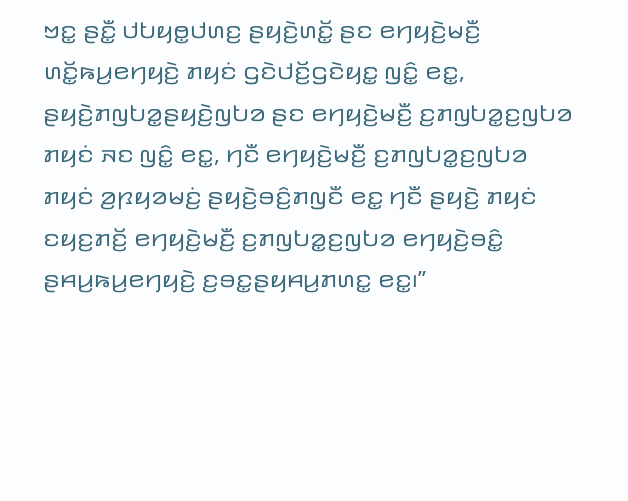ꤠꤢ꤭ ꤔꤢꤪ꤭ ꤓꤝꤟꤥ꤭ꤓꤛꤢ꤬ ꤔꤟꤢꤧ꤬ꤛꤢꤩ꤭ ꤔꤢ ꤕꤚꤟꤢꤧ꤬ꤗꤢꤪ꤬ ꤛꤢꤩ꤭ꤒꤣ꤬ꤕꤚꤟꤢꤧ꤬ ꤊꤟꤢꤦ ꤞꤢꤧꤓꤢꤩ꤬ꤞꤢꤧꤟꤢ꤭ ꤜꤢꤨ꤭ ꤕꤢ꤭, ꤔꤟꤢꤧ꤬ꤊꤜꤝꤤ꤭ꤔꤟꤢꤧ꤬ꤜꤝꤤ ꤔꤢ ꤕꤚꤟꤢꤧ꤬ꤗꤢꤪ꤬ ꤢ꤬ꤊꤜꤝꤤ꤭ꤢ꤬ꤜꤝꤤ ꤊꤟꤢꤦ ꤏꤢ ꤜꤢꤨ꤭ ꤕꤢ꤭, ꤚꤢꤪ ꤕꤚꤟꤢꤧ꤬ꤗꤢꤪ꤬ ꤢ꤬ꤊꤜꤝꤤ꤭ꤢ꤬ꤜꤝꤤ ꤊꤟꤢꤦ ꤤ꤬ꤐꤟꤤꤗꤢꤦ꤬ ꤔꤟꤢꤧ꤬ꤋꤢꤨ꤬ꤊꤜꤢꤪ ꤕꤢ꤭ ꤚꤢꤪ ꤔꤟꤢꤧ꤬ ꤊꤟꤢꤦ ꤢꤟꤢ꤬ꤊꤢꤩ꤬ ꤕꤚꤟꤢꤧ꤬ꤗꤢꤪ꤬ ꤢ꤬ꤊꤜꤝꤤ꤭ꤢ꤬ꤜꤝꤤ ꤕꤚꤟꤢꤧ꤬ꤋꤢꤨ꤭ ꤔꤌꤣ꤬ꤒꤣ꤬ꤕꤚꤟꤢꤧ꤬ ꤢ꤬ꤋꤢ꤭ꤔꤟꤌꤣ꤬ꤊꤛꤢ꤭ ꤕꤢ꤭꤯”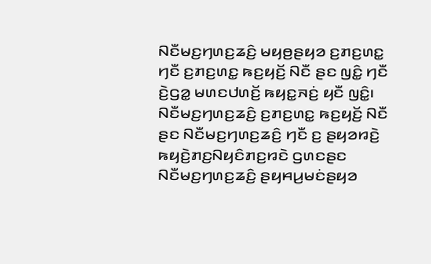ꤡꤢꤪꤗꤢ꤬ꤚꤛꤢ꤬ꤘꤢꤨ꤬ ꤗꤟꤥ꤬ꤔꤟꤤ ꤢ꤬ꤊꤢ꤬ꤛꤢ꤭ ꤚꤢꤪ ꤢ꤬ꤊꤢ꤬ꤛꤢ꤭ ꤒꤢ꤬ꤟꤢꤩ꤬ ꤡꤢꤪ ꤔꤢ ꤜꤢꤨ꤭ ꤚꤢꤪ ꤢꤧ꤬ꤞꤤ꤭ ꤗꤛꤢꤓꤛꤢꤩ꤬ ꤒꤟꤢ꤭ꤏꤢꤦ꤬ ꤟꤢꤪ ꤜꤢꤨ꤭꤯ ꤡꤢꤪꤗꤢ꤬ꤚꤛꤢ꤬ꤘꤢꤨ꤬ ꤢ꤬ꤊꤢ꤬ꤛꤢ꤭ ꤒꤢ꤬ꤟꤢꤩ꤬ ꤡꤢꤪ ꤔꤢ ꤡꤢꤪꤗꤢ꤬ꤚꤛꤢ꤬ꤘꤢꤨ꤬ ꤚꤢꤪ ꤢ꤬ ꤔꤟꤤꤙꤢꤧ꤬ ꤒꤟꤢꤧ꤬ꤊꤢ꤬ꤡꤟꤢꤨꤊꤢ꤬ꤙꤢꤧ ꤞꤛꤢꤔꤢ ꤡꤢꤪꤗꤢ꤬ꤚꤛꤢ꤬ꤘꤢꤨ꤬ ꤔꤟꤌꤣ꤬ꤗꤢꤦꤔꤟꤤ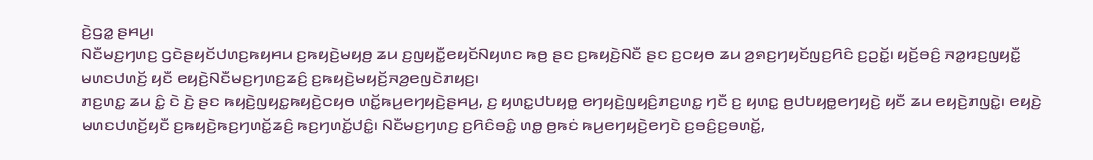ꤢꤧ꤬ꤞꤤ꤭ ꤔꤌꤣ꤬꤯
ꤡꤢꤪꤗꤢ꤬ꤚꤛꤢ꤬ ꤞꤢꤧꤔꤟꤢꤩꤓꤛꤢ꤬ꤒꤟꤌꤣ ꤢ꤬ꤒꤟꤢꤧ꤬ꤗꤟꤥ꤬ ꤘꤣ ꤢ꤬ꤜꤟꤢꤪ꤭ꤕꤟꤢꤩꤡꤟꤛꤢ ꤒꤥ꤬ ꤔꤢ ꤢ꤬ꤒꤟꤢꤧ꤬ꤡꤢꤪ ꤔꤢ ꤢ꤬ꤍꤟꤥ ꤘꤣ ꤤ꤬ꤎꤢ꤬ꤚꤟꤢꤩꤜꤢ꤬ꤖꤢꤨ ꤢ꤬ꤑꤢꤩ꤭꤯ ꤟꤢꤩ꤬ꤋꤢꤨ꤬ ꤏꤤ꤭ꤙꤢ꤬ꤜꤟꤢꤪ꤭ ꤗꤛꤢꤓꤛꤢꤩ꤬ ꤟꤢꤪ ꤕꤟꤢꤧ꤬ꤡꤢꤪꤗꤢ꤬ꤚꤛꤢ꤬ꤘꤢꤨ꤬ ꤢ꤬ꤒꤟꤢꤧ꤬ꤗꤟꤢꤩ꤬ꤏꤤ꤬ꤕꤜꤢꤧꤊꤟꤢ꤬꤯
ꤊꤢ꤬ꤛꤢ꤭ ꤘꤣ ꤢꤨ꤭ ꤢꤧ ꤢꤧ꤬ ꤔꤢ ꤒꤟꤢꤧ꤬ꤜꤟꤢ꤭ꤒꤟꤢꤧ꤬ꤍꤟꤥ ꤛꤢꤩ꤭ꤒꤣ꤬ꤕꤚꤟꤢꤧ꤬ꤔꤌꤣ꤬, ꤢ꤬ ꤟꤛꤢ꤭ꤓꤝꤟꤥ꤭ ꤕꤚꤟꤢꤧ꤬ꤜꤟꤢꤨ꤬ꤊꤢ꤬ꤛꤢ꤭ ꤚꤢꤪ ꤢ꤬ ꤟꤛꤢ꤭ ꤥ꤬ꤓꤝꤟꤥ꤭ꤕꤚꤟꤢꤧ꤬ ꤟꤢꤪ ꤘꤣ ꤕꤟꤢꤧ꤬ꤊꤜꤢꤧ꤭꤯ ꤕꤟꤢꤧ꤬ ꤗꤛꤢꤓꤛꤢꤩ꤬ꤟꤢꤪ ꤢ꤬ꤒꤟꤢꤧ꤬ꤒꤢ꤬ꤚꤛꤢꤩ꤭ꤘꤢꤨ꤬ ꤒꤢ꤬ꤚꤛꤢꤩ꤭ꤓꤢꤨ꤭꤯ ꤡꤢꤪꤗꤢ꤬ꤚꤛꤢ꤬ ꤢ꤬ꤖꤢꤨꤋꤢꤨ꤭ ꤛꤥ꤭ ꤥ꤬ꤒꤢꤦ ꤒꤣ꤬ꤕꤚꤟꤢꤧ꤬ꤕꤚꤢꤧ ꤢ꤬ꤋꤢꤨ꤬ꤢ꤬ꤋꤛꤢꤩ꤭,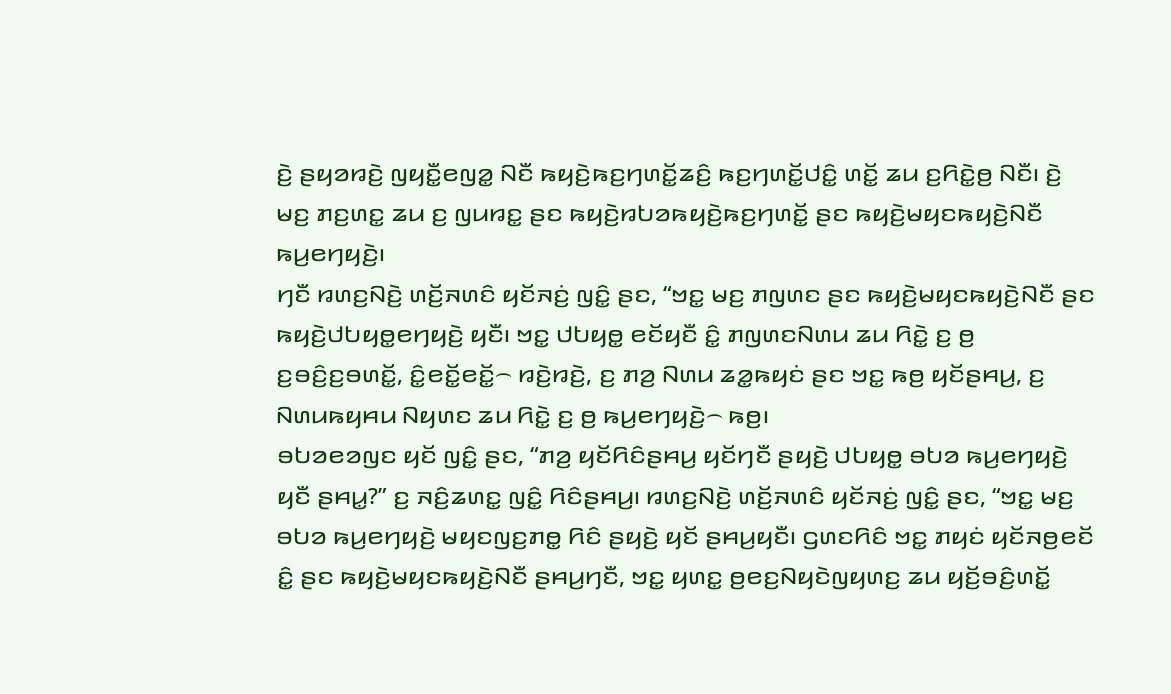ꤢꤧ꤬ ꤔꤟꤤꤙꤢꤧ꤬ ꤜꤟꤢꤪ꤭ꤕꤜꤤ꤭ ꤡꤢꤪ ꤒꤟꤢꤧ꤬ꤒꤢ꤬ꤚꤛꤢꤩ꤭ꤘꤢꤨ꤬ ꤒꤢ꤬ꤚꤛꤢꤩ꤭ꤓꤢꤨ꤭ ꤛꤢꤩ꤭ ꤘꤣ ꤢ꤬ꤖꤢꤧ꤭ꤥ꤬ ꤡꤢꤪ꤯ ꤢꤧ꤬ ꤗꤢ꤬ ꤊꤢ꤬ꤛꤢ꤭ ꤘꤣ ꤢ꤬ ꤜꤣꤙꤢ꤭ ꤔꤢ ꤒꤟꤢꤧ꤬ꤙꤝꤤꤒꤟꤢꤧ꤬ꤒꤢ꤬ꤚꤛꤢꤩ꤭ ꤔꤢ ꤒꤟꤢꤧ꤬ꤗꤟꤢꤒꤟꤢꤧ꤬ꤡꤢꤪ ꤒꤣ꤬ꤕꤚꤟꤢꤧ꤬꤯
ꤚꤢꤪ ꤙꤛꤢ꤬ꤡꤢꤧ꤬ ꤛꤢꤩ꤬ꤏꤛꤢꤨ ꤟꤢꤩꤏꤢꤦ꤬ ꤜꤢꤨ꤭ ꤔꤢ, “ꤠꤢ꤭ ꤗꤢ꤬ ꤊꤜꤛꤢ ꤔꤢ ꤒꤟꤢꤧ꤬ꤗꤟꤢꤒꤟꤢꤧ꤬ꤡꤢꤪ ꤔꤢ ꤒꤟꤢꤧ꤬ꤓꤝꤟꤥ꤭ꤕꤚꤟꤢꤧ꤬ ꤟꤢꤪ꤯ ꤠꤢ꤭ ꤓꤝꤟꤥ꤭ ꤕꤢꤩꤟꤢꤪ ꤢꤨ꤭ ꤊꤜꤛꤢꤡꤛꤣ ꤘꤣ ꤖꤢꤧ꤭ ꤢ꤬ ꤥ꤬ ꤢ꤬ꤋꤢꤨ꤬ꤢ꤬ꤋꤛꤢꤩ꤭, ꤢꤨ꤭ꤕꤢꤩ꤭ꤕꤢꤩ꤭꤮ ꤙꤢꤧ꤬ꤙꤢꤧ꤬, ꤢ꤬ ꤊꤤ꤬ ꤡꤛꤣ ꤘꤤ꤭ꤒꤟꤢꤦ ꤔꤢ ꤠꤢ꤭ ꤒꤥ꤬ ꤟꤢꤩꤔꤌꤣ꤬, ꤢ꤬ ꤡꤛꤣꤒꤟꤌꤣ ꤡꤟꤛꤢ ꤘꤣ ꤖꤢꤧ꤭ ꤢ꤬ ꤥ꤬ ꤒꤣ꤬ꤕꤚꤟꤢꤧ꤬꤮ ꤒꤥ꤬꤯
ꤋꤝꤤꤕꤤꤜꤢ ꤟꤢꤩ ꤜꤢꤨ꤭ ꤔꤢ, “ꤊꤤ꤬ ꤟꤢꤩꤖꤢꤨꤔꤌꤣ꤬ ꤟꤢꤩꤚꤢꤪ ꤔꤟꤢꤧ꤬ ꤓꤝꤟꤥ꤭ ꤋꤝꤤ ꤒꤣ꤬ꤕꤚꤟꤢꤧ꤬ ꤟꤢꤪ ꤔꤌꤣ꤭?” ꤢ꤬ ꤏꤢꤨ꤬ꤘꤛꤢ꤭ ꤜꤢꤨ꤭ ꤖꤢꤨꤔꤌꤣ꤬꤯ ꤙꤛꤢ꤬ꤡꤢꤧ꤬ ꤛꤢꤩ꤬ꤏꤛꤢꤨ ꤟꤢꤩꤏꤢꤦ꤬ ꤜꤢꤨ꤭ ꤔꤢ, “ꤠꤢ꤭ ꤗꤢ꤬ ꤋꤝꤤ ꤒꤣ꤬ꤕꤚꤟꤢꤧ꤬ ꤗꤟꤢꤜꤢ꤬ꤊꤥ꤭ ꤖꤢꤨ ꤔꤟꤢꤧ꤬ ꤟꤢꤩ ꤔꤌꤣ꤬ꤟꤢꤪ꤯ ꤞꤛꤢꤖꤢꤨ ꤠꤢ꤭ ꤊꤟꤢꤦ ꤟꤢꤩꤏꤥ꤬ꤕꤢꤩ ꤢꤨ꤭ ꤔꤢ ꤒꤟꤢꤧ꤬ꤗꤟꤢꤒꤟꤢꤧ꤬ꤡꤢꤪ ꤔꤌꤣ꤬ꤚꤢꤪ, ꤠꤢ꤭ ꤟꤛꤢ꤭ ꤥ꤬ꤕꤢ꤬ꤡꤟꤢꤧꤜꤟꤛꤢ꤬ ꤘꤣ ꤟꤢꤩ꤬ꤋꤢꤨ꤬ꤛꤢꤩ꤭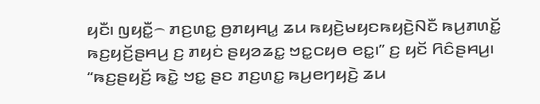ꤟꤢꤪ꤯ ꤜꤟꤢꤪ꤭꤮ ꤊꤢ꤬ꤛꤢ꤭ ꤥ꤬ꤊꤟꤌꤣ꤭ ꤘꤣ ꤒꤟꤢꤧ꤬ꤗꤟꤢꤒꤟꤢꤧ꤬ꤡꤢꤪ ꤒꤣ꤬ꤊꤛꤢꤩ꤭ ꤒꤢ꤬ꤟꤢꤩ꤬ꤔꤌꤣ꤬ ꤢ꤬ ꤊꤟꤢꤦ ꤔꤟꤤꤘꤢ꤭ ꤠꤢ꤭ꤍꤟꤥ ꤕꤢ꤭꤯” ꤢ꤬ ꤟꤢꤩ ꤖꤢꤨꤔꤌꤣ꤬꤯
“ꤒꤢ꤬ꤔꤟꤢꤩ꤬ ꤒꤢꤧ꤭ ꤠꤢ꤭ ꤔꤢ ꤊꤢ꤬ꤛꤢ꤭ ꤒꤣ꤬ꤕꤚꤟꤢꤧ꤬ ꤘꤣ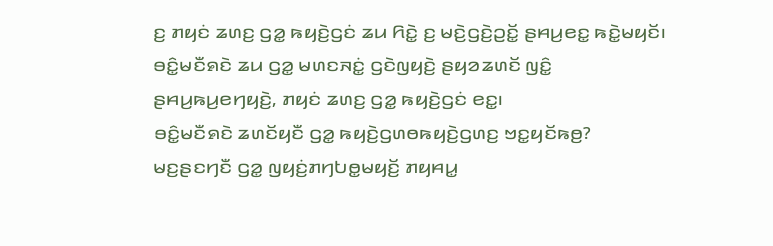ꤢ꤬ ꤊꤟꤢꤦ ꤘꤛꤢ꤬ ꤞꤤ꤭ ꤒꤟꤢꤧ꤬ꤞꤢꤦ ꤘꤣ ꤖꤢꤧ꤭ ꤢ꤬ ꤗꤢꤧ꤬ꤞꤢꤧ꤬ꤑꤢꤩ꤭ ꤔꤌꤣ꤬ꤕꤢ꤭ ꤒꤢꤧ꤭ꤗꤟꤢꤩ꤯ ꤋꤢꤨ꤭ꤗꤢꤪꤎꤢꤧ ꤘꤣ ꤞꤤ꤭ ꤗꤛꤢꤏꤢꤦ꤭ ꤞꤢꤧꤜꤟꤢꤧ꤬ ꤔꤟꤤꤘꤛꤢꤩ ꤜꤢꤨ꤭ ꤔꤌꤣ꤬ꤒꤣ꤬ꤕꤚꤟꤢꤧ꤬, ꤊꤟꤢꤦ ꤘꤛꤢ꤬ ꤞꤤ꤭ ꤒꤟꤢꤧ꤬ꤞꤢꤦ ꤕꤢ꤭꤯
ꤋꤢꤨ꤭ꤗꤢꤪꤎꤢꤧ ꤘꤛꤢꤩꤟꤢꤪ ꤞꤤ꤭ ꤒꤟꤢꤧ꤬ꤞꤛꤥꤒꤟꤢꤧ꤬ꤞꤛꤢ꤬ ꤠꤢ꤭ꤟꤢꤩꤒꤥ꤬? ꤗꤢ꤬ꤔꤢꤚꤢꤪ ꤞꤤ꤭ ꤜꤟꤢꤦ꤬ꤊꤚꤝꤥ꤭ꤗꤟꤢꤩ꤬ ꤊꤟꤌꤣ꤭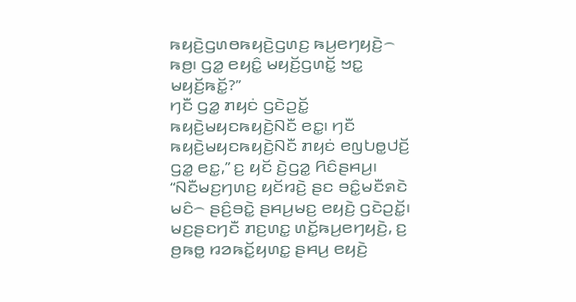ꤒꤟꤢꤧ꤬ꤞꤛꤥꤒꤟꤢꤧ꤬ꤞꤛꤢ꤬ ꤒꤣ꤬ꤕꤚꤟꤢꤧ꤬꤮ ꤒꤥ꤬꤯ ꤞꤤ꤭ ꤕꤟꤢꤨ꤭ ꤗꤟꤢꤩ꤬ꤞꤛꤢꤩ꤭ ꤠꤢ꤭ ꤗꤟꤢꤩ꤬ꤒꤢꤩ꤭?”
ꤚꤢꤪ ꤞꤤ꤭ ꤊꤟꤢꤦ ꤞꤢꤧꤑꤢꤩ꤭ ꤒꤟꤢꤧ꤬ꤗꤟꤢꤒꤟꤢꤧ꤬ꤡꤢꤪ ꤕꤢ꤭꤯ ꤚꤢꤪ ꤒꤟꤢꤧ꤬ꤗꤟꤢꤒꤟꤢꤧ꤬ꤡꤢꤪ ꤊꤟꤢꤦ ꤕꤜꤝꤥ꤭ꤓꤢꤩ꤬ ꤞꤤ꤭ ꤕꤢ꤭,” ꤢ꤬ ꤟꤢꤩ ꤢꤧ꤬ꤞꤤ꤭ ꤖꤢꤨꤔꤌꤣ꤬꤯
“ꤡꤢꤪꤗꤢ꤬ꤚꤛꤢ꤬ ꤟꤢꤩꤙꤢꤧ꤬ ꤔꤢ ꤋꤢꤨ꤭ꤗꤢꤪꤎꤢꤧ ꤗꤢꤨ꤮ ꤔꤢꤨ꤬ꤋꤢꤧ꤭ ꤔꤌꤣ꤬ꤗꤢ꤬ ꤕꤟꤢꤧ꤬ ꤞꤢꤧꤑꤢꤩ꤭꤯ ꤗꤢ꤬ꤔꤢꤚꤢꤪ ꤊꤢ꤬ꤛꤢ꤭ ꤛꤢꤩ꤭ꤒꤣ꤬ꤕꤚꤟꤢꤧ꤬, ꤢ꤬ ꤥ꤬ꤒꤥ꤭ ꤙꤤꤒꤢꤩ꤭ꤟꤛꤢ꤭ ꤔꤌꤣ꤬ ꤕꤟꤢꤧ꤬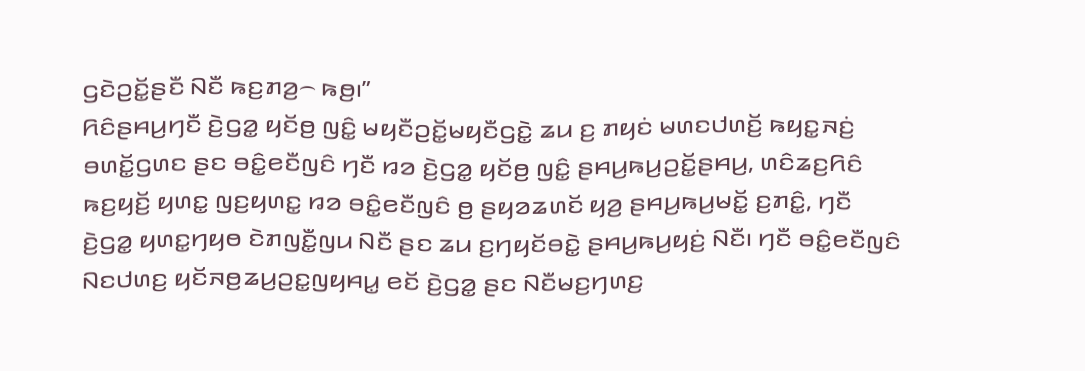ꤞꤢꤧꤑꤢꤩ꤭ꤔꤢꤪ ꤡꤢꤪ ꤒꤢ꤬ꤊꤤ꤬꤮ ꤒꤥ꤬꤯”
ꤖꤢꤨꤔꤌꤣ꤬ꤚꤢꤪ ꤢꤧ꤬ꤞꤤ꤭ ꤟꤢꤩꤥ꤬ ꤜꤢꤨ꤭ ꤗꤟꤢꤪꤑꤢꤩ꤭ꤗꤟꤢꤪꤞꤢꤧ꤭ ꤘꤣ ꤢ꤬ ꤊꤟꤢꤦ ꤗꤛꤢꤓꤛꤢꤩ꤬ ꤒꤟꤢ꤭ꤏꤢꤦ꤬ ꤋꤛꤢꤩ꤭ꤞꤛꤢ ꤔꤢ ꤋꤢꤨ꤭ꤕꤢꤪꤜꤢꤨ ꤚꤢꤪ ꤙꤤ ꤢꤧ꤬ꤞꤤ꤭ ꤟꤢꤩꤥ꤬ ꤜꤢꤨ꤭ ꤔꤌꤣ꤬ꤒꤣ꤬ꤑꤢꤩ꤭ꤔꤌꤣ꤬, ꤛꤢꤨꤘꤢ꤬ꤖꤢꤨ ꤒꤢ꤬ꤟꤢꤩ꤬ ꤟꤛꤢ꤭ ꤜꤢ꤬ꤟꤛꤢ꤭ ꤙꤤ ꤋꤢꤨ꤭ꤕꤢꤪꤜꤢꤨ ꤥ꤬ ꤔꤟꤤꤘꤛꤢꤩ ꤟꤤ꤬ ꤔꤌꤣ꤬ꤒꤣ꤬ꤗꤢꤩ꤭ ꤢ꤬ꤊꤢꤨ꤭, ꤚꤢꤪ ꤢꤧ꤬ꤞꤤ꤭ ꤟꤛꤢ꤭ꤚꤟꤥ ꤢꤧꤊꤜꤢꤪ꤭ꤜꤣ ꤡꤢꤪ ꤔꤢ ꤘꤣ ꤢ꤬ꤚꤟꤢꤩꤋꤢꤧ꤭ ꤔꤌꤣ꤬ꤒꤣ꤬ꤟꤢꤦ꤬ ꤡꤢꤪ꤯ ꤚꤢꤪ ꤋꤢꤨ꤭ꤕꤢꤪꤜꤢꤨ ꤡꤢꤓꤛꤢ꤬ ꤟꤢꤩꤏꤥ꤬ꤘꤣ꤬ꤑꤢ꤭ꤜꤟꤌꤣ꤭ ꤕꤢꤩ ꤢꤧ꤬ꤞꤤ꤭ ꤔꤢ ꤡꤢꤪꤗꤢ꤬ꤚꤛꤢ꤬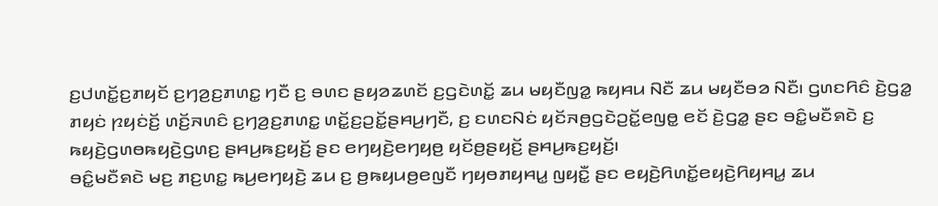ꤢ꤬ꤓꤛꤢꤩ꤭ꤢ꤬ꤊꤟꤢꤩ ꤢ꤬ꤚꤤ꤬ꤢ꤬ꤊꤛꤢ꤭ ꤚꤢꤪ ꤢ꤬ ꤋꤛꤢ ꤔꤟꤤꤘꤛꤢꤩ ꤢ꤬ꤞꤢꤧꤛꤢꤩ꤭ ꤘꤣ ꤗꤟꤢꤪꤜꤤ꤭ ꤒꤟꤌꤣ ꤡꤢꤪ ꤘꤣ ꤗꤟꤢꤪꤋꤤ ꤡꤢꤪ꤯ ꤞꤛꤢꤖꤢꤨ ꤢꤧ꤬ꤞꤤ꤭ ꤊꤟꤢꤦ ꤐꤟꤢꤦꤢꤩ꤬ ꤛꤢꤩ꤬ꤏꤛꤢꤨ ꤢ꤬ꤚꤤ꤬ꤢ꤬ꤊꤛꤢ꤭ ꤛꤢꤩ꤭ꤢ꤬ꤑꤢꤩ꤭ꤔꤌꤣ꤬ꤚꤢꤪ, ꤢ꤬ ꤢꤛꤢꤡꤢꤦ ꤟꤢꤩꤏꤥ꤬ꤞꤢꤧꤑꤢꤩ꤭ꤕꤜꤥ꤭ ꤕꤢꤩ ꤢꤧ꤬ꤞꤤ꤭ ꤔꤢ ꤋꤢꤨ꤭ꤗꤢꤪꤎꤢꤧ ꤢ꤬ ꤒꤟꤢꤧ꤬ꤞꤛꤥꤒꤟꤢꤧ꤬ꤞꤛꤢ꤬ ꤔꤌꤣ꤬ꤒꤢ꤬ꤟꤢꤩ꤬ ꤔꤢ ꤕꤚꤟꤢꤧ꤬ꤕꤚꤟꤥ꤬ ꤟꤢꤩꤥ꤬ꤔꤟꤢꤩ꤬ ꤔꤌꤣ꤬ꤒꤢ꤬ꤟꤢꤩ꤬꤯
ꤋꤢꤨ꤭ꤗꤢꤪꤎꤢꤧ ꤗꤢ꤬ ꤊꤢ꤬ꤛꤢ꤭ ꤒꤣ꤬ꤕꤚꤟꤢꤧ꤬ ꤘꤣ ꤢ꤬ ꤥ꤬ꤒꤟꤣꤥ꤬ꤕꤜꤢꤪ ꤚꤟꤥꤊꤟꤌꤣ꤭ ꤜꤟꤢꤪ꤭ ꤔꤢ ꤕꤟꤢꤧ꤬ꤖꤛꤢꤩ꤭ꤕꤟꤢꤧ꤬ꤖꤟꤌꤣ꤭ ꤘꤣ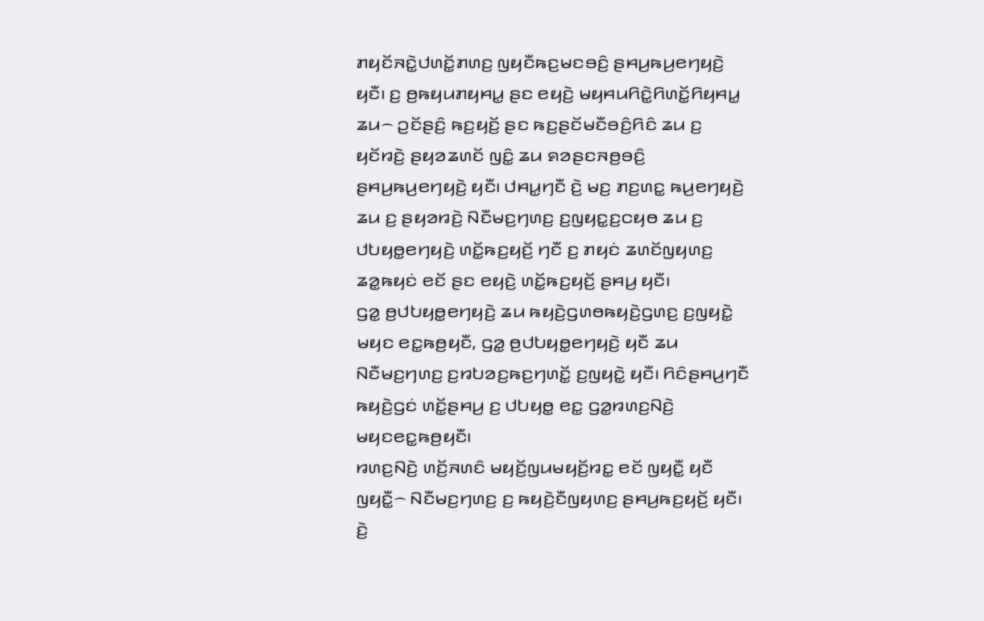ꤊꤟꤢꤩꤏꤢꤧ꤭ꤓꤛꤢꤩ꤭ꤊꤛꤢ꤬ ꤜꤟꤢꤪꤒꤢ꤬ꤗꤢꤋꤢꤨ꤬ ꤔꤌꤣ꤬ꤒꤣ꤬ꤕꤚꤟꤢꤧ꤬ ꤟꤢꤪ꤯ ꤢ꤬ ꤥ꤬ꤒꤟꤣꤊꤟꤌꤣ꤭ ꤔꤢ ꤕꤟꤢꤧ꤬ ꤗꤟꤌꤣꤖꤢꤧ꤭ꤖꤛꤢꤩ꤭ꤖꤟꤌꤣ꤭ ꤘꤣ꤮ ꤑꤢꤩꤔꤢꤨ꤬ ꤒꤢ꤬ꤟꤢꤩ꤬ ꤔꤢ ꤒꤢ꤬ꤔꤢꤩꤗꤢꤪꤋꤢꤨ꤬ꤖꤢꤨ ꤘꤣ ꤢ꤬ ꤟꤢꤩꤙꤢꤧ꤬ ꤔꤟꤤꤘꤛꤢꤩ ꤜꤢꤨ꤭ ꤘꤣ ꤎꤤꤔꤢꤏꤥ꤬ꤋꤢꤨ꤬ ꤔꤌꤣ꤬ꤒꤣ꤬ꤕꤚꤟꤢꤧ꤬ ꤟꤢꤪ꤯ ꤓꤌꤣ꤭ꤚꤢꤪ ꤢꤧ꤬ ꤗꤢ꤬ ꤊꤢ꤬ꤛꤢ꤭ ꤒꤣ꤬ꤕꤚꤟꤢꤧ꤬ ꤘꤣ ꤢ꤬ ꤔꤟꤤꤙꤢꤧ꤬ ꤡꤢꤪꤗꤢ꤬ꤚꤛꤢ꤬ ꤢ꤬ꤜꤟꤢ꤭ꤢ꤬ꤍꤟꤥ ꤘꤣ ꤢ꤬ ꤓꤝꤟꤥ꤭ꤕꤚꤟꤢꤧ꤬ ꤛꤢꤩ꤭ꤒꤢ꤬ꤟꤢꤩ꤬ ꤚꤢꤪ ꤢ꤬ ꤊꤟꤢꤦ ꤘꤛꤢꤩꤜꤟꤛꤢ꤬ ꤘꤤ꤭ꤒꤟꤢꤦ ꤕꤢꤩ ꤔꤢ ꤕꤟꤢꤧ꤬ ꤛꤢꤩ꤭ꤒꤢ꤬ꤟꤢꤩ꤬ ꤔꤌꤣ꤬ ꤟꤢꤪ꤯
ꤞꤤ꤭ ꤥ꤬ꤓꤝꤟꤥ꤭ꤕꤚꤟꤢꤧ꤬ ꤘꤣ ꤒꤟꤢꤧ꤬ꤞꤛꤥꤒꤟꤢꤧ꤬ꤞꤛꤢ꤬ ꤢ꤬ꤜꤟꤢꤧ꤭ ꤗꤟꤢ ꤕꤢ꤭ꤒꤥ꤬ꤟꤢꤪ, ꤞꤤ꤭ ꤥ꤬ꤓꤝꤟꤥ꤭ꤕꤚꤟꤢꤧ꤬ ꤟꤢꤪ ꤘꤣ ꤡꤢꤪꤗꤢ꤬ꤚꤛꤢ꤬ ꤢ꤬ꤙꤝꤤꤢ꤬ꤒꤢ꤬ꤚꤛꤢꤩ꤭ ꤢ꤬ꤜꤟꤢꤧ꤭ ꤟꤢꤪ꤯ ꤖꤢꤨꤔꤌꤣ꤬ꤚꤢꤪ ꤒꤟꤢꤧ꤬ꤞꤢꤦ ꤛꤢꤩ꤭ꤔꤌꤣ꤬ ꤢ꤬ ꤓꤝꤟꤥ꤭ ꤕꤢ꤭ ꤞꤤ꤭ꤙꤛꤢ꤬ꤡꤢꤧ꤬ ꤗꤟꤢꤕꤢ꤭ꤒꤥ꤬ꤟꤢꤪ꤯
ꤙꤛꤢ꤬ꤡꤢꤧ꤬ ꤛꤢꤩ꤬ꤏꤛꤢꤨ ꤗꤟꤢꤩ꤬ꤜꤣꤗꤟꤢꤩ꤬ꤙꤢ꤭ ꤕꤢꤩ ꤜꤟꤢꤪ꤭ ꤟꤢꤪ ꤜꤟꤢꤪ꤭꤮ ꤡꤢꤪꤗꤢ꤬ꤚꤛꤢ꤬ ꤢ꤬ ꤒꤟꤢꤧ꤬ꤢꤪꤜꤟꤛꤢ꤬ ꤔꤌꤣ꤬ꤒꤢ꤬ꤟꤢꤩ꤬ ꤟꤢꤪ꤯ ꤢꤧ꤬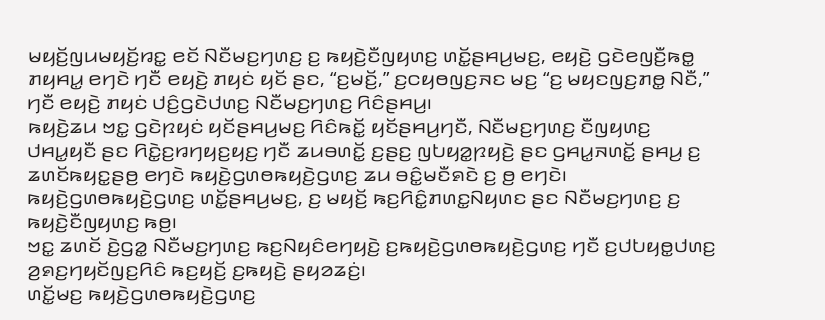ꤗꤟꤢꤩ꤬ꤜꤣꤗꤟꤢꤩ꤬ꤙꤢ꤭ ꤕꤢꤩ ꤡꤢꤪꤗꤢ꤬ꤚꤛꤢ꤬ ꤢ꤬ ꤒꤟꤢꤧ꤬ꤢꤪꤜꤟꤛꤢ꤬ ꤛꤢꤩ꤭ꤔꤌꤣ꤬ꤗꤢ꤬, ꤕꤟꤢꤧ꤬ ꤞꤢꤧꤕꤜꤢꤪ꤬ꤒꤥ꤭ ꤊꤟꤌꤣ꤭ ꤕꤚꤢꤧ ꤚꤢꤪ ꤕꤟꤢꤧ꤬ ꤊꤟꤢꤦ ꤟꤢꤩ ꤔꤢ, “ꤢ꤬ꤗꤢꤩ꤬,” ꤢ꤬ꤍꤟꤥꤜꤢ꤬ꤏꤢ ꤗꤢ꤬ “ꤢ꤬ ꤗꤟꤢꤜꤢ꤬ꤊꤥ꤭ ꤡꤢꤪ,” ꤚꤢꤪ ꤕꤟꤢꤧ꤬ ꤊꤟꤢꤦ ꤓꤢꤨ꤬ꤞꤢꤧꤓꤛꤢ꤬ ꤡꤢꤪꤗꤢ꤬ꤚꤛꤢ꤬ ꤖꤢꤨꤔꤌꤣ꤬꤯
ꤒꤟꤢꤧ꤬ꤘꤣ ꤠꤢ꤭ ꤞꤢꤧꤐꤟꤢꤦ ꤟꤢꤩꤔꤌꤣ꤬ꤗꤢ꤬ ꤖꤢꤨꤒꤢꤩ꤭ ꤟꤢꤩꤔꤌꤣ꤬ꤚꤢꤪ, ꤡꤢꤪꤗꤢ꤬ꤚꤛꤢ꤬ ꤢꤪꤜꤟꤛꤢ꤬ ꤓꤌꤣ꤭ꤟꤢꤪ ꤔꤢ ꤖꤢꤧ꤭ꤢ꤬ꤙꤚꤟꤢ꤬ꤟꤢ꤬ ꤚꤢꤪ ꤘꤣꤋꤛꤢꤩ꤭ ꤢ꤬ꤔꤢ꤬ ꤜꤝꤟꤤ꤭ꤐꤟꤢꤧ꤬ ꤔꤢ ꤞꤌꤣ꤭ꤏꤛꤢꤩ꤭ ꤔꤌꤣ꤬ ꤢ꤬ ꤘꤛꤢꤩꤒꤟꤢ꤭ꤔꤥ꤬ ꤕꤚꤢꤧ ꤒꤟꤢꤧ꤬ꤞꤛꤥꤒꤟꤢꤧ꤬ꤞꤛꤢ꤬ ꤘꤣ ꤋꤢꤨ꤭ꤗꤢꤪꤎꤢꤧ ꤢ꤬ ꤥ꤬ ꤕꤚꤢꤧ꤯ ꤒꤟꤢꤧ꤬ꤞꤛꤥꤒꤟꤢꤧ꤬ꤞꤛꤢ꤬ ꤛꤢꤩ꤭ꤔꤌꤣ꤬ꤗꤢ꤬, ꤢ꤬ ꤗꤟꤢꤩ꤬ ꤒꤢ꤬ꤖꤢꤨ꤭ꤊꤛꤢ꤭ꤡꤟꤛꤢ ꤔꤢ ꤡꤢꤪꤗꤢ꤬ꤚꤛꤢ꤬ ꤢ꤬ ꤒꤟꤢꤧ꤬ꤢꤪꤜꤟꤛꤢ꤬ ꤒꤥ꤬꤯
ꤠꤢ꤭ ꤘꤛꤢꤩ ꤢꤧ꤬ꤞꤤ꤭ ꤡꤢꤪꤗꤢ꤬ꤚꤛꤢ꤬ ꤒꤢ꤬ꤡꤟꤢꤨꤕꤚꤟꤢꤧ꤬ ꤢ꤬ꤒꤟꤢꤧ꤬ꤞꤛꤥꤒꤟꤢꤧ꤬ꤞꤛꤢ꤬ ꤚꤢꤪ ꤢ꤬ꤓꤝꤟꤥ꤭ꤓꤛꤢ꤬ ꤤ꤬ꤎꤢ꤬ꤚꤟꤢꤩꤜꤢ꤬ꤖꤢꤨ ꤒꤢ꤬ꤟꤢꤩ꤬ ꤢ꤬ꤒꤟꤢꤧ꤬ ꤔꤟꤤꤘꤢꤦ꤬꤯
ꤛꤢꤩ꤭ꤗꤢ꤬ ꤒꤟꤢꤧ꤬ꤞꤛꤥꤒꤟꤢꤧ꤬ꤞꤛꤢ꤬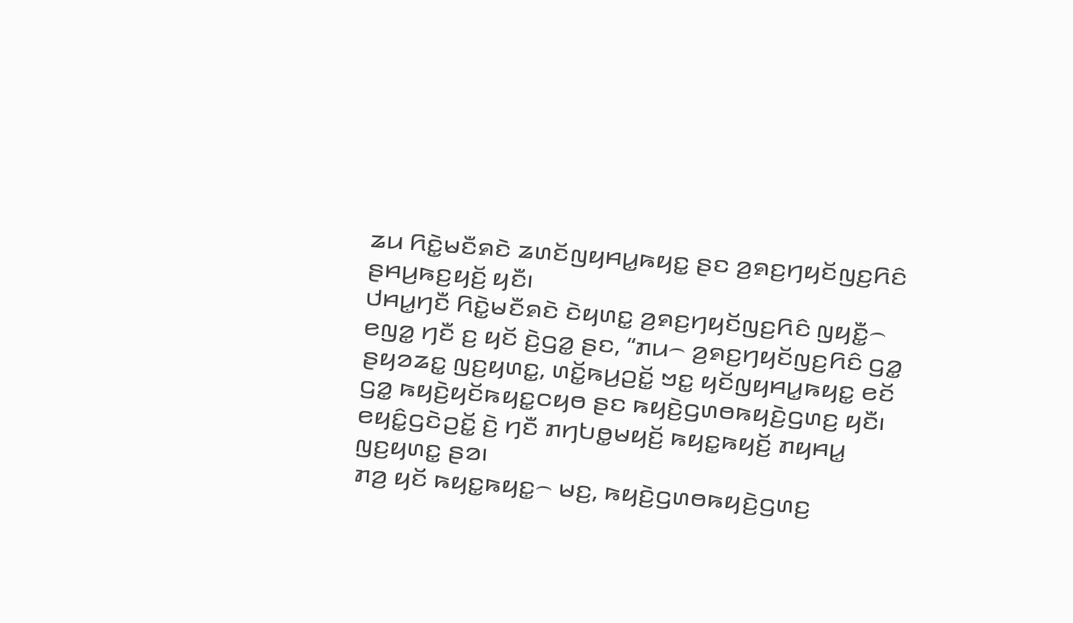ꤘꤣ ꤖꤢꤧ꤭ꤗꤢꤪꤎꤢꤧ ꤘꤛꤢꤩꤜꤟꤌꤣ꤭ꤒꤟꤢ꤭ ꤔꤢ ꤤ꤬ꤎꤢ꤬ꤚꤟꤢꤩꤜꤢ꤬ꤖꤢꤨ ꤔꤌꤣ꤬ꤒꤢ꤬ꤟꤢꤩ꤬ ꤟꤢꤪ꤯
ꤓꤌꤣ꤭ꤚꤢꤪ ꤖꤢꤧ꤭ꤗꤢꤪꤎꤢꤧ ꤢꤧꤟꤛꤢ꤭ ꤤ꤬ꤎꤢ꤬ꤚꤟꤢꤩꤜꤢ꤬ꤖꤢꤨ ꤜꤟꤢꤪ꤭꤮ ꤕꤜꤤ꤭ ꤚꤢꤪ ꤢ꤬ ꤟꤢꤩ ꤢꤧ꤬ꤞꤤ꤭ ꤔꤢ, “ꤊꤣ꤮ ꤤ꤬ꤎꤢ꤬ꤚꤟꤢꤩꤜꤢ꤬ꤖꤢꤨ ꤞꤤ꤭ ꤔꤟꤤꤘꤢ꤭ ꤜꤢ꤬ꤟꤛꤢ꤭, ꤛꤢꤩ꤭ꤒꤣ꤬ꤑꤢꤩ꤭ ꤠꤢ꤭ ꤟꤢꤩꤜꤟꤌꤣ꤭ꤒꤟꤢ꤭ ꤕꤢꤩ ꤞꤤ꤭ ꤒꤟꤢꤧ꤬ꤟꤢꤩꤒꤟꤢ꤭ꤍꤟꤥ ꤔꤢ ꤒꤟꤢꤧ꤬ꤞꤛꤥꤒꤟꤢꤧ꤬ꤞꤛꤢ꤬ ꤟꤢꤪ꤯ ꤕꤟꤢꤨ꤭ꤞꤢꤧꤑꤢꤩ꤭ ꤢꤧ꤬ ꤚꤢꤪ ꤊꤚꤝꤥ꤭ꤗꤟꤢꤩ꤬ ꤒꤟꤢ꤭ꤒꤟꤢꤩ꤬ ꤊꤟꤌꤣ꤭ ꤜꤢ꤬ꤟꤛꤢ꤭ ꤔꤤ꤯
ꤊꤤ꤬ ꤟꤢꤩ ꤒꤟꤢ꤭ꤒꤟꤢ꤭꤮ ꤗꤢ꤬, ꤒꤟꤢꤧ꤬ꤞꤛꤥꤒꤟꤢꤧ꤬ꤞꤛꤢ꤬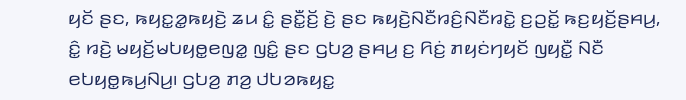ꤟꤢꤩ ꤔꤢ, ꤒꤟꤢ꤭ꤤ꤭ꤒꤟꤢꤧ꤬ ꤘꤣ ꤢꤨ꤭ ꤔꤢꤪ꤭ꤢꤩ꤬ ꤢꤧ꤬ ꤔꤢ ꤒꤟꤢꤧ꤬ꤡꤢꤪꤙꤢꤨ꤬ꤡꤢꤪꤙꤢꤧ꤭ ꤢ꤬ꤑꤢꤩ꤭ ꤒꤢ꤬ꤟꤢꤩ꤬ꤔꤌꤣ꤬, ꤢꤨ꤭ ꤙꤢꤧ꤬ ꤗꤟꤢꤩ꤬ꤗꤝꤟꤥ꤭ꤕꤜꤤ꤭ ꤜꤢꤨ꤭ ꤔꤢ ꤞꤝꤤ꤬ ꤔꤌꤣ꤬ ꤢ꤬ ꤖꤢꤦ꤬ ꤊꤟꤢꤦꤚꤟꤢꤩ ꤜꤟꤢꤪ꤭ ꤡꤢꤪ ꤕꤝꤟꤥ꤭ꤒꤣ꤬ꤡꤣ꤬꤯ ꤞꤝꤤ꤬ ꤊꤤ꤬ ꤓꤝꤤꤒꤟꤢ꤭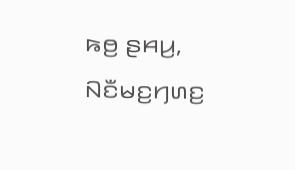ꤒꤥ꤬ ꤔꤌꤣ꤬, ꤡꤢꤪꤗꤢ꤬ꤚꤛꤢ꤬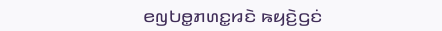ꤕꤜꤝꤥ꤭ꤊꤛꤢ꤭ꤙꤢꤧ ꤒꤟꤢꤧ꤬ꤞꤢꤦ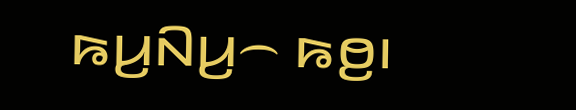ꤒꤣ꤬ꤡꤣ꤬꤮ ꤒꤥ꤬꤯